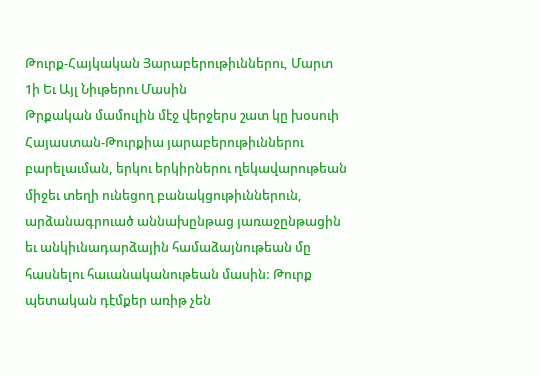Թուրք-Հայկական Յարաբերութիւններու, Մարտ 1ի Եւ Այլ Նիւթերու Մասին
Թրքական մամուլին մէջ վերջերս շատ կը խօսուի Հայաստան-Թուրքիա յարաբերութիւններու բարելաւման, երկու երկիրներու ղեկավարութեան միջեւ տեղի ունեցող բանակցութիւններուն, արձանագրուած աննախընթաց յառաջընթացին եւ անկիւնադարձային համաձայնութեան մը հասնելու հաւանականութեան մասին: Թուրք պետական դէմքեր առիթ չեն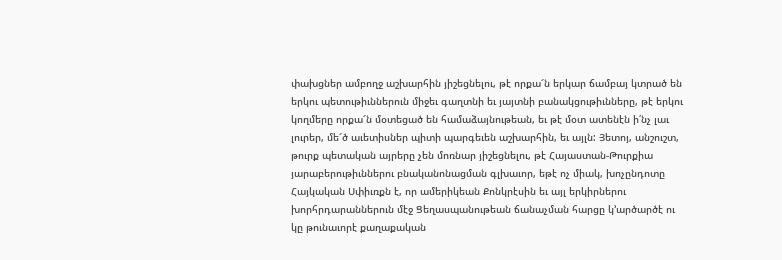փախցներ ամբողջ աշխարհին յիշեցնելու, թէ որքա՜ն երկար ճամբայ կտրած են երկու պետութիւններուն միջեւ գաղտնի եւ յայտնի բանակցութիւնները, թէ երկու կողմերը որքա՜ն մօտեցած են համաձայնութեան, եւ թէ մօտ ատենէն ի՛նչ լաւ լուրեր, մե՜ծ աւետիսներ պիտի պարգեւեն աշխարհին, եւ այլն: Յետոյ, անշուշտ, թուրք պետական այրերը չեն մոռնար յիշեցնելու, թէ Հայաստան-Թուրքիա յարաբերութիւններու բնականոնացման գլխաւոր, եթէ ոչ միակ, խոչընդոտը Հայկական Սփիւռքն է, որ ամերիկեան Քոնկրէսին եւ այլ երկիրներու խորհրդարաններուն մէջ Ցեղասպանութեան ճանաչման հարցը կ’արծարծէ ու կը թունաւորէ քաղաքական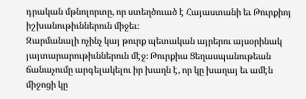դրական մթնոլորտը, որ ստեղծուած է Հայաստանի եւ Թուրքիոյ իշխանութիւններուն միջեւ։
Զարմանալի ոչինչ կայ թուրք պետական այրերու այսօրինակ յայտարարութիւններուն մէջ։ Թուրքիա Ցեղասպանութեան ճանաչումը արգելակելու իր խաղն է, որ կը խաղայ եւ ամէն միջոցի կը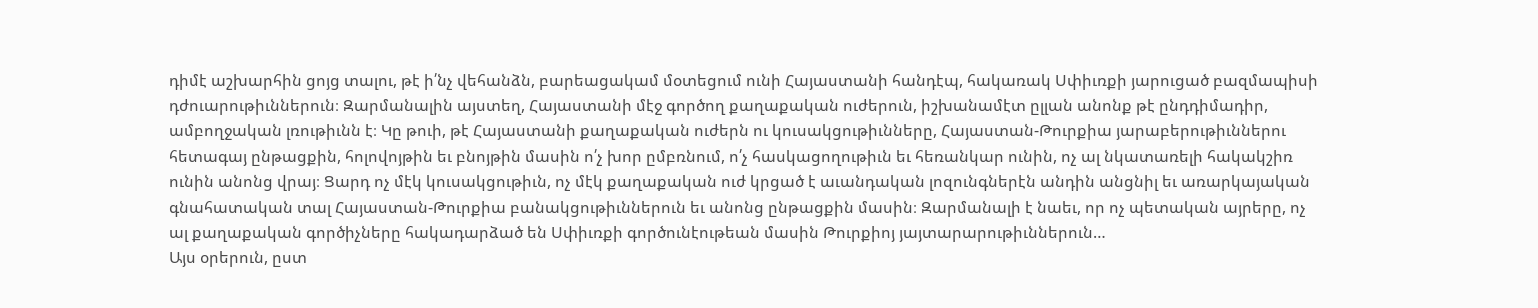դիմէ աշխարհին ցոյց տալու, թէ ի՛նչ վեհանձն, բարեացակամ մօտեցում ունի Հայաստանի հանդէպ, հակառակ Սփիւռքի յարուցած բազմապիսի դժուարութիւններուն։ Զարմանալին այստեղ, Հայաստանի մէջ գործող քաղաքական ուժերուն, իշխանամէտ ըլլան անոնք թէ ընդդիմադիր, ամբողջական լռութիւնն է։ Կը թուի, թէ Հայաստանի քաղաքական ուժերն ու կուսակցութիւնները, Հայաստան-Թուրքիա յարաբերութիւններու հետագայ ընթացքին, հոլովոյթին եւ բնոյթին մասին ո՛չ խոր ըմբռնում, ո՛չ հասկացողութիւն եւ հեռանկար ունին, ոչ ալ նկատառելի հակակշիռ ունին անոնց վրայ։ Ցարդ ոչ մէկ կուսակցութիւն, ոչ մէկ քաղաքական ուժ կրցած է աւանդական լոզունգներէն անդին անցնիլ եւ առարկայական գնահատական տալ Հայաստան-Թուրքիա բանակցութիւններուն եւ անոնց ընթացքին մասին։ Զարմանալի է նաեւ, որ ոչ պետական այրերը, ոչ ալ քաղաքական գործիչները հակադարձած են Սփիւռքի գործունէութեան մասին Թուրքիոյ յայտարարութիւններուն…
Այս օրերուն, ըստ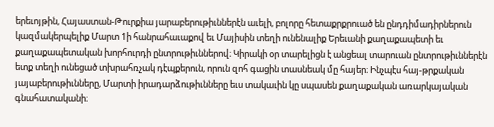երեւոյթին, Հայաստան-Թուրքիա յարաբերութիւններէն աւելի, բոլորը հետաքրքրուած են ընդդիմադիրներուն կազմակերպելիք Մարտ 1ի հանրահաւաքով եւ Մայիսին տեղի ունենալիք Երեւանի քաղաքապետի եւ քաղաքապետական խորհուրդի ընտրութիւններով։ Կիրակի օր տարելիցն է անցեալ տարուան ընտրութիւններէն ետք տեղի ունեցած տխրահռչակ դէպքերուն, որուն զոհ գացին տասնեակ մը հայեր։ Ինչպէս հայ-թրքական յայաբերութիւնները, Մարտի իրադարձութիւնները եւս տակաւին կը սպասեն քաղաքական առարկայական գնահատականի։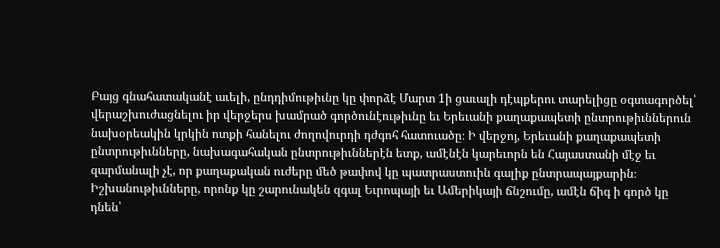Բայց գնահատականէ աւելի, ընդդիմութիւնը կը փորձէ Մարտ 1ի ցաւալի դէպքերու տարելիցը օգտագործել՝ վերաշխուժացնելու իր վերջերս խամրած գործունէութիւնը եւ Երեւանի քաղաքապետի ընտրութիւններուն նախօրեակին կրկին ոտքի հանելու ժողովուրդի դժգոհ հատուածը։ Ի վերջոյ, Երեւանի քաղաքապետի ընտրութիւնները, նախագահական ընտրութիւններէն ետք, ամէնէն կարեւորն են Հայաստանի մէջ եւ զարմանալի չէ, որ քաղաքական ուժերը մեծ թափով կը պատրաստուին գալիք ընտրապայքարին։ Իշխանութիւնները, որոնք կը շարունակեն զգալ Եւրոպայի եւ Ամերիկայի ճնշումը, ամէն ճիգ ի գործ կը դնեն՝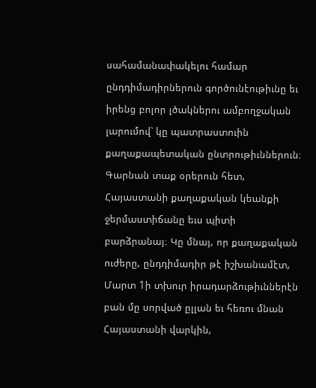սահամանափակելու համար ընդդիմադիրներուն գործունէութիւնը եւ իրենց բոլոր լծակներու ամբողջական լարումով՝ կը պատրաստուին քաղաքապետական ընտրութիւններուն։
Գարնան տաք օրերուն հետ, Հայաստանի քաղաքական կեանքի ջերմաստիճանը եւս պիտի բարձրանայ։ Կը մնայ, որ քաղաքական ուժերը, ընդդիմադիր թէ իշխանամէտ, Մարտ 1ի տխուր իրադարձութիւններէն բան մը սորված ըլլան եւ հեռու մնան Հայաստանի վարկին,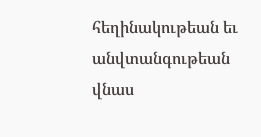հեղինակութեան եւ անվտանգութեան վնաս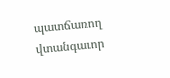պատճառող վտանգաւոր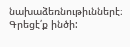նախաձեռնութիւններէ։
Գրեցէ՛ք ինծի: